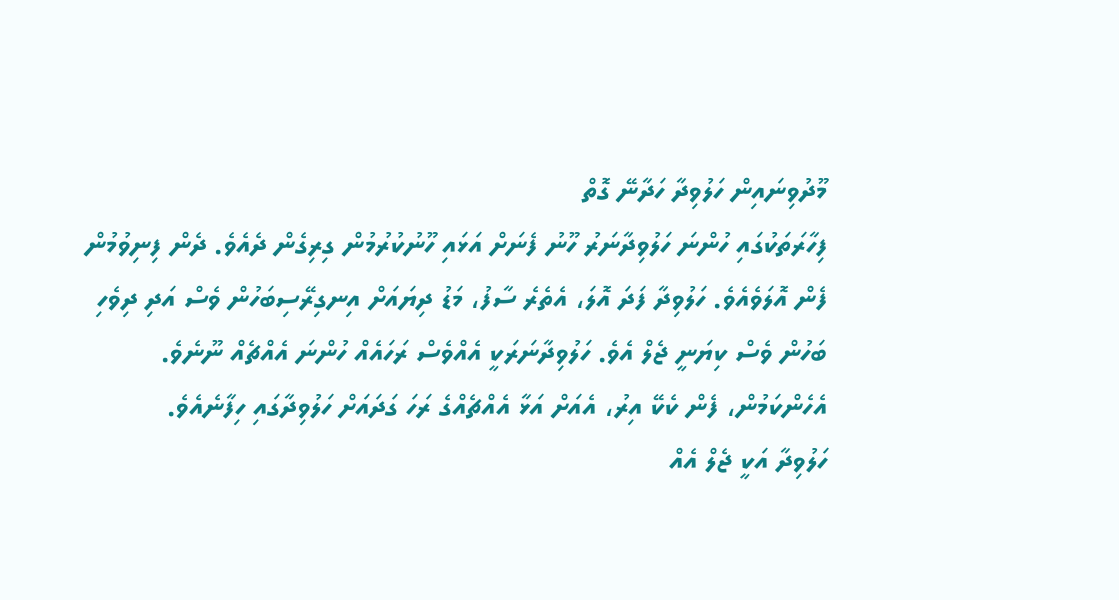މޫދުވިނައިން ހަލުވިދާ ހަދާނޭ ގޮތް
ފިހާރަތަކުގައި ހުންނަ ހަލުވިދާނަރު ހޫނު ފެނަށް އަޅައި ހޫނުކުރުމުން ގިރިގެން ދެއެވެ. ދެން ފިނިވުމުން ފެން އޮލަވެއެވެ. ހަލުވިދާ ފަދަ އޮލަ، އެތެރެ ސާފު، މަޑު ދިޔައަށް އިނގިރޭސިބަހުން ވެސް އަދި ދިވެހި ބަހުން ވެސް ކިޔަނީ ޖެލް އެވެ. ހަލުވިދާނަރަކީ އެއްވެސް ރަހައެއް ހުންނަ އެއްޗެއް ނޫނެވެ. އެހެންކަމުން، ފެން ކެކޭ އިރު، އެއަށް އަޅާ އެއްޗެއްގެ ރަހަ ގަދައަށް ހަލުވިދާގައި ހިފާނެއެވެ.
ހަލުވިދާ އަކީ ޖެލް އެއް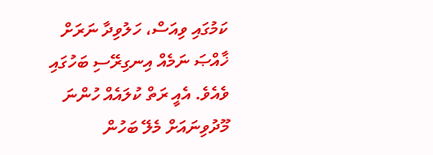ކަމުގައި ވިއަސް، ހަލުވިދާ ނަރަށް ޚާއްޞަ ނަމެއް އިނގިރޭސި ބަހުގައި ވެއެވެ. އެއީ ރަތް ކުލައެއް ހުންނަ މޫދުވިނައަށް މެލޭ ބަހުން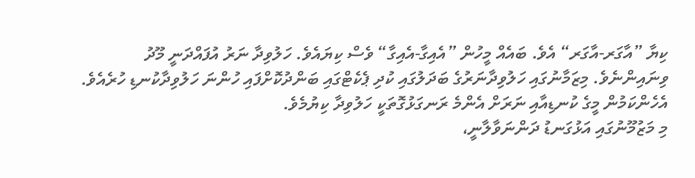ކިޔާ ”އާގަރ-އާގަރ“ އެވެ. ބައެއް މީހުން ”އެއިގާ-އެއިގާ“ ވެސް ކިޔައެވެ. ހަލުވިދާ ނަރު އުފައްދަނީ މޫދު ވިނައިންނެވެ. މިޒަމާނުގައި ހަލުވިދާނަރުގެ ބަދަލުގައި ކުދި ޕެކެޓްގައި ބަންދުކޮށްފައި ހުންނަ ހަލުވިދާކުނޑި ހުރެއެވެ. އެހެންކަމުން މީގެ ކުނޑިއާއި ނަރަށް އެންމެ ރަނގަޅުގޮތަކީ ހަލުވިދާ ކިޔުމެވެ.
މި މަޒުމޫނުގައި އަޅުގަނޑު ދަންނަވާލާނީ،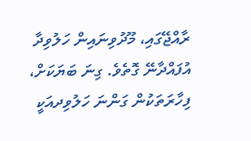ރާއްޖޭގައި، މޫދުވިނައިން ހަލުވިދާ އުފައްދާނޭ ގޮތެވެ. ގިނަ ބަޔަކަށް، ފިހާރަތަކުން ގަންނަ ހަލުވިދއަކީ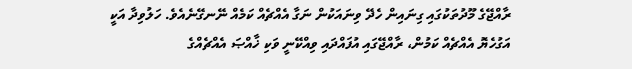ރާއްޖޭގެ މޫދުތަކުގައި ގިނައިން ހެދޭ ވިނައަކުން ނަގާ އެއްޗެއް ކަމެއް ނޭނގޭނެއެވެ. ހަލުވިދާ އަކީ އަގުހެޔޮ އެއްޗެއް ކަމުން، ރާއްޖޭގައި އުފައްދައި ވިއްކޭނީ ވަކި ޚާއްޞަ އެއްޗެއްގެ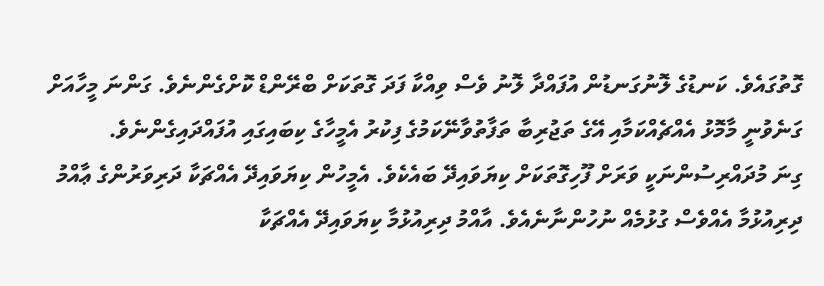ގޮތުގައެވެ. ކަނޑުގެ ލޮނުގަނޑުން އުފައްދާ ލޮނު ވެސް ވިއްކާ ފަދަ ގޮތަކަށް ބްރޭންޑް ކޮށްގެންނެވެ. ގަންނަ މީހާއަށް ގަނެވުނީ މާމޮޅު އެއްޗެއްކަމާއި އޭގެ ތަޖުރިބާ ތަފާތުވާނޭކަމުގެ ފިކުރު އެމީހާގެ ކިބައިގައި އުފައްދައިގެންނެވެ.
ގިނަ މުދައްރިސުންނަކީ ވަރަށް ފޫހިގޮތަކަށް ކިޔަވައިދޭ ބައެކެވެ. އެމީހުން ކިޔަވައިދޭ އެއްޗަކާ ދަރިވަރުންގެ ޢާއްމު ދިރިއުޅުމާ އެއްވެސް ގުޅުމެއް ނުހުންނާނެއެވެ. އާއްމު ދިރިއުޅުމާ ކިޔަވައިދޭ އެއްޗަކާ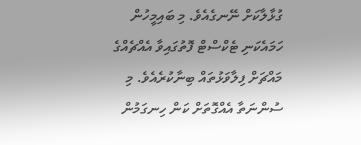ގުޅާލާކަށް ނޭނގެއެވެ. މި ބައިމީހުން ހަމައެކަނި ޓެކްސްޓް ފޮތުގައިވާ އެއްޗެއްގެ މައްޗަށް ފިލާވަޅުތައް ބިނާކުރެއެވެ. މި ސުންނަތާ އެއްގޮތަށް ކަން ހިނގަމުން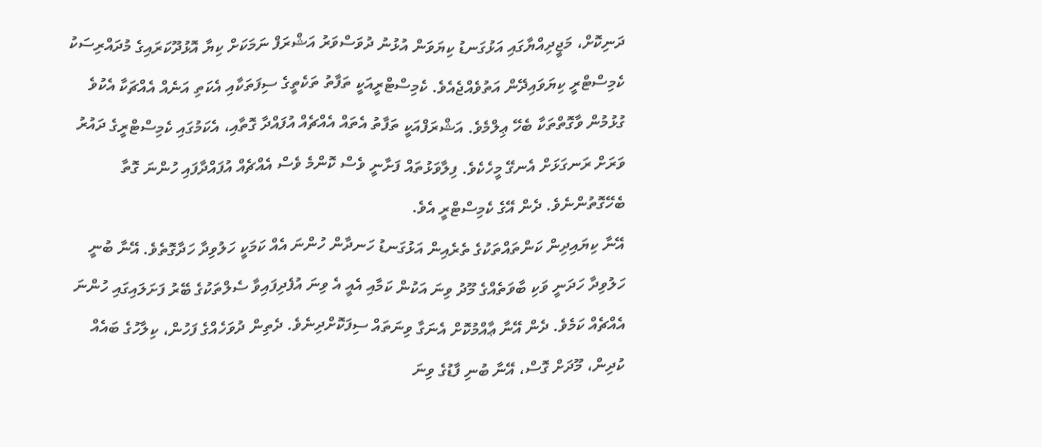ދަނިކޮށް، މަޖީދިއްޔާގައި އަޅުގަނޑު ކިޔަވަން އުޅުނު ދުވަސްވަރު އަޝްރަފް ނަމަކަށް ކިޔާ އޮޅުދޫކަރައިގެ މުދައްރިސަކު ކެމިސްޓްރީ ކިޔަވައިދޭން އަތުވެއްޖެއެވެ. ކެމިސްޓްރީއަކީ ތަފާތު ތަކެތީގެ ސިފަތަކާއި އެކަތި އަނެއް އެއްޗަކާ އެކުވެ ގުޅުމުން ވާގޮތްތަކާ ބެހޭ ޢިލްމެވެ. އަޝްރަފްއަކީ ތަފާތު އެތައް އެއްޗެއް އުފައްދާ ގޮތާއި، އެކަމުގައި ކެމިސްޓްރީގެ ދައުރު ވަރަށް ރަނގަޅަށް އެނގޭ މީހެކެވެ. ފިލާވަޅުތައް ފަށާނީ ވެސް ކޮންމެ ވެސް އެއްޗެއް އުފައްދާފައި ހުންނަ ގޮތާ ބެހޭގޮތުންނެވެ. ދެން އޭގެ ކެމިސްޓްރީ އެވެ.
އޭނާ ކިޔައިދިން ކަންތައްތަކުގެ ތެރެއިން އަޅުގަނޑު ހަނދާން ހުންނަ އެއް ކަމަކީ ހަލުވިދާ ހަދާގޮތެވެ. އޭނާ ބުނީ ހަލުވިދާ ހަދަނީ ވަކި ބާވަތެއްގެ މޫދު ވިނަ އަކުން ކަމާއި އެއީ އެ ވިނަ އުފެދިފައިވާ ސެލްތަކުގެ ބޭރު ފަށަލައިގައި ހުންނަ އެއްޗެއް ކަމެވެ. ދެން އޭނާ ޢާއްމުކޮށް އެނަގާ ވިނަތައް ސިފަކޮށްދިނެވެ. ދެތިން ދުވަހެއްގެ ފަހުން، ކިލާހުގެ ބައެއް ކުދިން، މޫދަށް ގޮސް، އޭނާ ބުނި ފާޑުގެ ވިނަ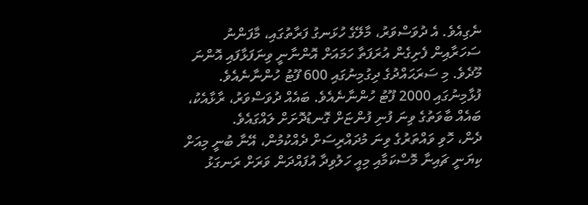ނެގިއެވެ. އެ ދުވަސްވަރު، މާލޭގެ ހުޅަނގު ފަރާތުގައި، މާފަންނު ސަހަރާއިން ފެށިގެން އުރަފަތާ ހަމައަށް އޮންނާނީ ވިނަފަޅާފައި އޮންނަ މޫދެވެ. މި ސަރަޙައްދުގެ ދިގުމިނުގައި 600 ފޫޓު ހުންނާނެއެވެ. ފުޅާމިނުގައި 2000 ފޫޓު ހުންނާނެއެވެ. ބައެއް ދުވަސްވަރު، ރާޅާއެކު، ބައެއް ބާވަތުގެ ވިނަ ފުނި ފުންޏަށް ގޮނޑުދޮށަށް ލައްގައެވެ.
ދެން، ހޮވި ވައްތަރުގެ ވިނަ މުދައްރިސަށް ދެއްކުމުން، އޭނާ ބުނީ މިއަށް ކިޔަނީ ޗައިނާ މޮސްކަމާއި މިއީ ހަލުވިދާ އުފައްދަން ވަރަށް ރަނގަޅު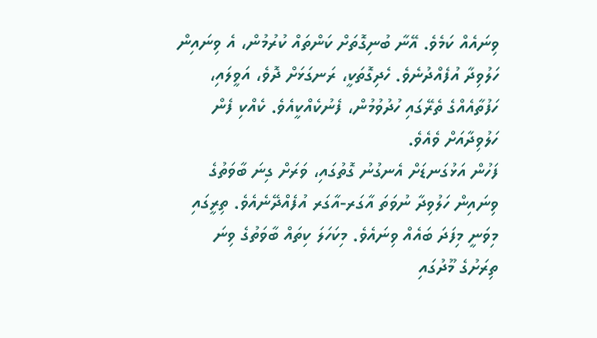ވިނައެއް ކަމެވެ. އޭނާ ބުނިގޮތަށް ކަންތައް ކުރުމުން، އެ ވިނައިން ހަލުވިދާ އުފެއްދުނެވެ. ހެދިގޮތަކީ، ރަނގަޅަށް ދޮވެ، އަވީލައި، ހަފުތާއެއްގެ ތެރޭގައި ހުދުވުމުން، ފެނުކެއްކީއެވެ. ކެއްކި ފެން ހަލުވިދާއަށް ވެއެވެ.
ފަހުން އަޅުގަނޑަށް އެނގުނު ގޮތުގައި، ވަރަށް ގިނަ ބާވަތުގެ ވިނައިން ހަލުވިދާ ނުވަތަ އާގަރ-އާގަރ އުފެއްދޭނެއެވެ. ތިރީގައި މިވަނީ މިފަދަ ބައެއް ވިނައެވެ. މިކަހަލަ ކިތައް ބާވަތުގެ ވިނަ ތިރަށުގެ މޫދުގައި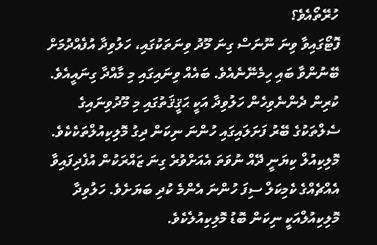ހުރޭތޯއެވެ؟
ފޮޓޯގައިވާ ވިނަ ނޫނަސް ގިނަ މޫދު ވިނަތަކުގައި، ހަލުވިދާ އުފެއްދުމަށް ބޭނުންވާ ބައި ހިމެނޭނެއެވެ. ބައެއް ވިނައިގައި މި މާއްދާ ގިނައީއެވެ. ކުރިން ދެންނެވިހެން ހަލުވިދާ އަކީ ޙަޤީޤަތުގައި މި މޫދުވިނައިގެ ސެލްތަކުގެ ބޭރު ފަށަލައިގައި ހުންނަ ނިކަން ދިގު މޮލިކިއުލްތަކެކެވެ. މޮލިކިއުލް ކިޔަނީ ދޭއް ނުވަތަ އެއަށްވުރެ ގިނަ ޒައްރަކުން އުފެދިފައިވާ އެއްޗެއްގެ ކެމިކަލް ސިފަ ހުންނަ އެންމެ ކުދި ބަޔަށެވެ. ހަލުވިދާ މޮލިކިއުލްއަކީ ނިކަން ބޮޑު މޮލިކިއުލެކެވެ.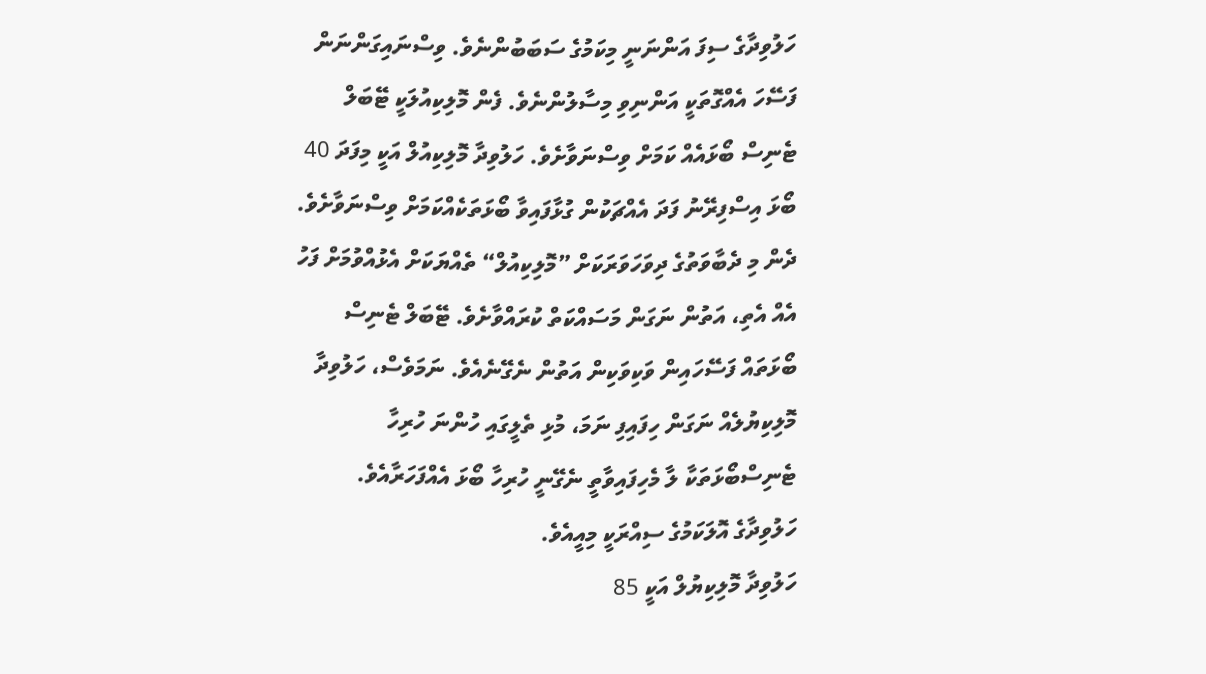ހަލުވިދާގެ ސިފަ އަންނަނީ މިކަމުގެ ސަބަބުންނެވެ. ވިސްނައިގަންނަން ފަސޭހަ އެއްގޮތަކީ އަންނިވި މިސާލުންނެވެ. ފެން މޮލިކިއުލަކީ ޓޭބަލް ޓެނިސް ބޯޅައެއް ކަމަށް ވިސްނަވާށެވެ. ހަލުވިދާ މޮލިކިއުލް އަކީ މިފަދަ 40 ބޯޅަ އިސްފިރޭނު ފަދަ އެއްޗަކުން ގުޅާފައިވާ ބޯޅަތަކެއްކަމަށް ވިސްނަވާށެވެ. ދެން މި ދެބާވަތުގެ ދިވަހަވަރަކަށް ”މޮލިކިއުލް“ ތެއްޔަކަށް އެޅުއްވުމަށް ފަހު އެއް އެތި، އަތުން ނަގަން މަސައްކަތް ކުރައްވާށެވެ. ޓޭބަލް ޓެނިސް ބޯޅަތައް ފަސޭހައިން ވަކިވަކިން އަތުން ނެގޭނެއެވެ. ނަމަވެސް، ހަލުވިދާ މޮލިކިޔުލެއް ނަގަން ހިފައިފި ނަމަ، މުޅި ތެލީގައި ހުންނަ ހުރިހާ ޓެނިސްބޯޅަތަކާ ލާ މެހިފައިވާތީ ނެގޭނީ ހުރިހާ ބޯޅަ އެއްފަހަރާއެވެ. ހަލުވިދާގެ އޮލަކަމުގެ ސިއްރަކީ މިއީއެވެ.
ހަލުވިދާ މޮލިކިޔުލް އަކީ 85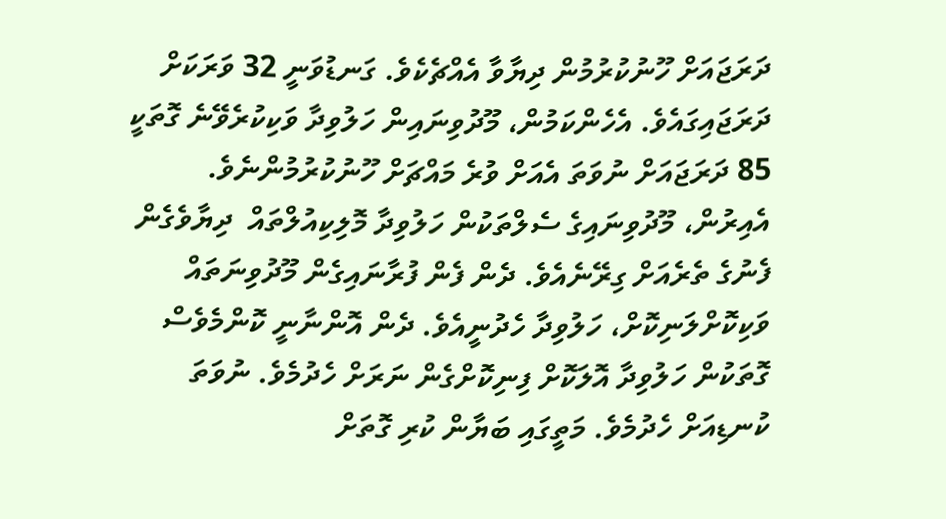ދަރަޖައަށް ހޫނުކުރުމުން ދިޔާވާ އެއްޗެކެވެ. ގަނޑުވަނީ 32 ވަރަކަށް ދަރަޖައިގައެވެ. އެހެންކަމުން، މޫދުވިނައިން ހަލުވިދާ ވަކިކުރެވޭނެ ގޮތަކީ 85 ދަރަޖައަށް ނުވަތަ އެއަށް ވުރެ މައްޗަށް ހޫނުކުރުމުންނެވެ. އެއިރުން، މޫދުވިނައިގެ ސެލްތަކުން ހަލުވިދާ މޮލިކިއުލްތައް  ދިޔާވެގެން ފެނުގެ ތެރެއަށް ގިރޭނެއެވެ. ދެން ފެން ފުރާނައިގެން މޫދުވިނަތައް ވަކިކޮށްލަނިކޮށް، ހަލުވިދާ ހެދުނީއެވެ. ދެން އޮންނާނީ ކޮންމެވެސް ގޮތަކުން ހަލުވިދާ އޮލަކޮށް ފިނިކޮށްގެން ނަރަށް ހެދުމެވެ. ނުވަތަ ކުނޑިއަށް ހެދުމެވެ. މަތީގައި ބަޔާން ކުރި ގޮތަށް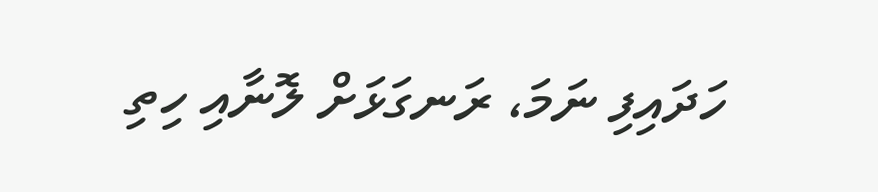ހަދައިފި ނަމަ، ރަނގަޅަށް ލޮނާއި ހިތި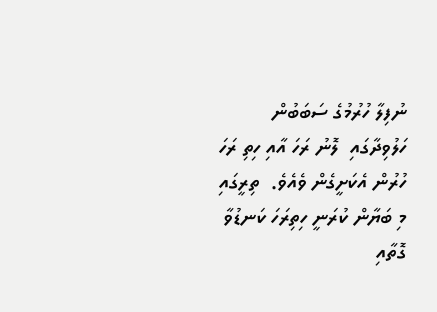ނުފިލާ ހުރުމުގެ ސަބަބުން  ހަލުވިދާގައި  ލޮނު ރަހަ އާއި ހިތި ރަހަ ހުރުން އެކަށީގެން ވެއެވެ.  ތިރީގައި މި ބަޔާން ކުރަނީ ހިތިރަހަ ކަނޑުވާ ގޮތާއި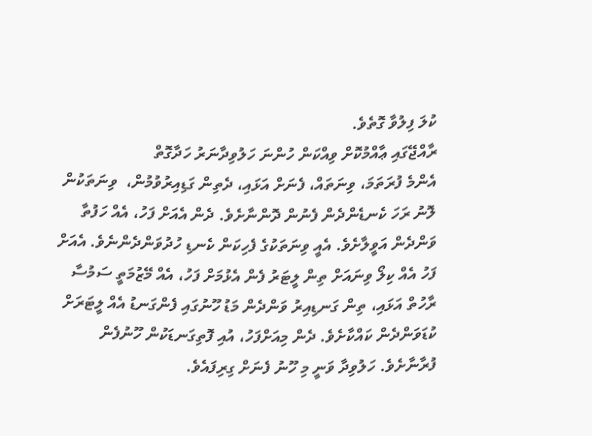ކުލަ ފިލުވާ ގޮތެވެ.
ރާއްޖޭގައި ޢާއްމުކޮށް ވިއްކަން ހުންނަ ހަލުވިދާނަރު ހަދާގޮތް
އެންމެ ފުރަތަމަ، ވިނަތައް، ފެނަށް އަޅައި، ދެތިން ގަޑިއިރުވުމުން،  ވިނަތަކުން ލޮނު ރަހަ ކެނޑެންދެން ފެނުން ދޮންނާށެވެ. ދެން އެއަށް ފަހު، އެއް ހަފުތާ ވަންދެން އަވީލާށެވެ. އެއީ ވިނަތަކުގެ ފެހިކަން ކެނޑި ހުދުވަންދެންނެވެ. އެއަށް ފަހު އެއް ކިލޯ ވިނައަށް ތިން ލީޓަރު ފެން އެޅުމަށް ފަހު، އެއް މޭޒުމަތީ ސަމުސާ ރާހުތް އަޅައި، ތިން ގަނޑިއިރު ވަންދެން މަޑު ހޫނުގައި ފެންގަނޑު އެއް ލީޓަރަށް ކުޑަވަންދެން ކައްކާށެވެ. ދެން މިއަށްފަހު، އުއި ފޮތިގަނޑަކުން ހޫނުފެން ފުރާނާށެވެ. ހަލުވިދާ ވަނީ މި ހޫނު ފެނަށް ގިރިފައެވެ.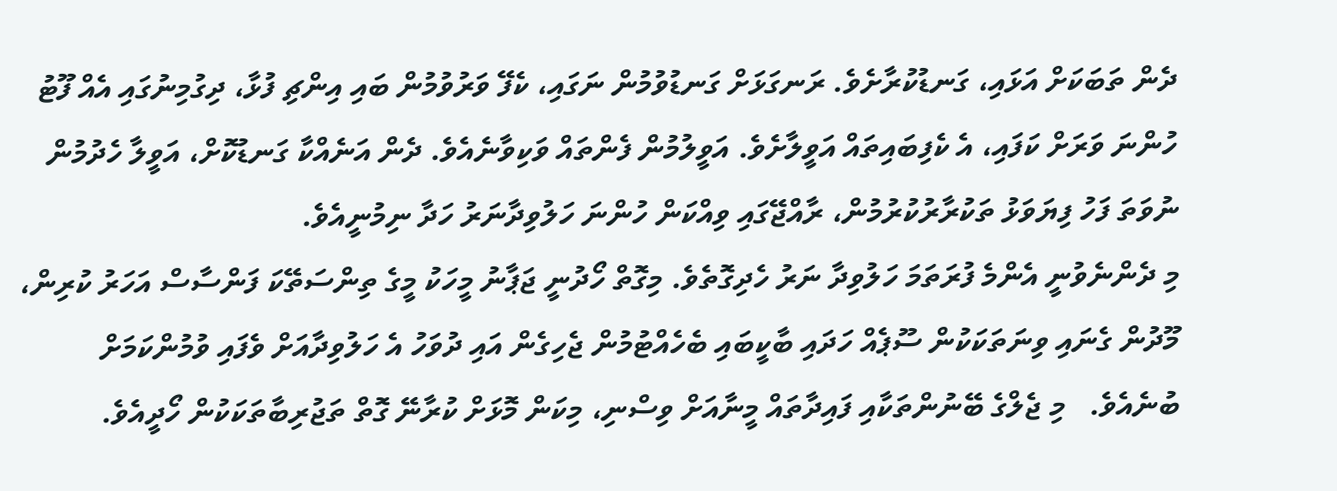ދެން ތަބަކަށް އަޅައި، ގަނޑުކުރާށެވެ. ރަނގަޅަށް ގަނޑުވުމުން ނަގައި، ކެފޭ ވަރުވުމުން ބައި އިންޗި ފުޅާ، ދިގުމިނުގައި އެއް ފޫޓު ހުންނަ ވަރަށް ކަފައި، އެ ކެފިބައިތައް އަވީލާށެވެ. އަވީލުމުން ފެންތައް ވަކިވާނެއެވެ. ދެން އަނެއްކާ ގަނޑުކޮށް، އަވީލާ ހެދުމުން ނުވަތަ ފަހު ފިޔަވަޅު ތަކުރާރުކުރުމުން، ރާއްޖޭގައި ވިއްކަން ހުންނަ ހަލުވިދާނަރު ހަދާ ނިމުނީއެވެ.
މި ދެންނެވުނީ އެންމެ ފުރަތަމަ ހަލުވިދާ ނަރު ހެދިގޮތެވެ. މިގޮތް ހޯދުނީ ޖަޕާނު މީހަކު މީގެ ތިންސަތޭކަ ފަންސާސް އަހަރު ކުރިން، މޫދުން ގެނައި ވިނަތަކަކުން ސޫޕެއް ހަދައި ބާކީބައި ބެހެއްޓުމުން ޖެހިގެން އައި ދުވަހު އެ ހަލުވިދާއަށް ވެފައި ވުމުންކަމަށް ބުނެއެވެ.   މި ޖެލްގެ ބޭނުންތަކާއި ފައިދާތައް މީނާއަށް ވިސްނި، މިކަން މޮޅަށް ކުރާނޭ ގޮތް ތަޖުރިބާތަކަކުން ހޯދީއެވެ.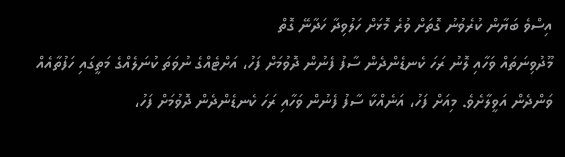އިސްވެ ބަޔާން ކުރެވުނު ގޮތަށް ވުރެ މޮޅަށް ހަލުވިދާ ހަދާނޭ ގޮތް
މޫދުވިނަތައް ވަހާއި ލޮނު ރަހަ ކެނޑެންދެން ސާފު ފެނުން ދޮވުމަށް ފަހު، އަށްޓެއްގެ ނުވަތަ ކުނަލެއްގެ މަތީގައި ހަފުތާއެއް ވަންދެން އަވީލާށެވެ. މިއަށް ފަހު، އަނެއްކާ ސާފު ފެނުން ވަހާއި ރަހަ ކެނޑެންދެން ދޮވުމަށް ފަހު،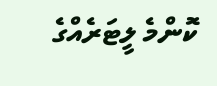ކޮންމެ ލީޓަރެއްގެ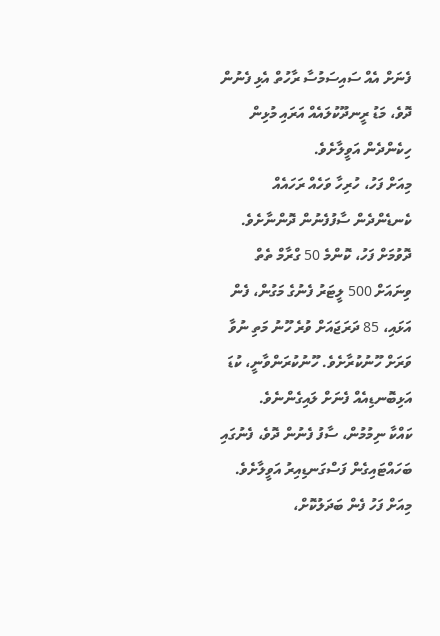ފެނަށް އެއް ސައިސަމުސާ ރާހުތް އެޅި ފެނުން ދޮވެ، މަޑު ރީނދޫކުލައެއް އަރައި މުޅިން ހިކެންދެން އަވީލާށެވެ.
މިއަށް ފަހު، ހުރިހާ ވަހެއް ރަހައެއް ކެނޑެންދެން ސާފުފެނުން ދޮންނާށެވެ. ދޮވުމަށް ފަހު، ކޮންމެ 50 ގްރާމް ތެތް ވިނައަށް 500 ލީޓަރު ފެނުގެ މަގުން، ފެން އަޅައި، 85 ދަރަޖައަށް ވުރެ ހޫނު މަތި ނުވާ ވަރަށް ހޫނުކުރާށެވެ. ހޫނުކުރަންވާނީ، ކުޑަ އަޅިބޮނޑިއެއް ފެނަށް ލައިގެންނެވެ.
ކައްކާ ނިމުމުން، ސާފު ފެނުން ދޮވެ، ފެނުގައި ބަހައްޓައިގެން ފަސްގަނޑިއިރު އަވީލާށެވެ. މިއަށް ފަހު ފެން ބަދަލުކޮށް،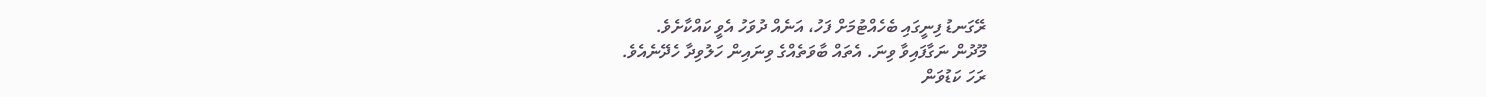ރޭގަނޑު ފިނީގައި ބެހެއްޓުމަށް ފަހު، އަނެއް ދުވަހު އެވީ ކައްކާށެވެ.
މޫދުން ނަގާފައިވާ ވިނަ. އެތައް ބާވަތެއްގެ ވިނައިން ހަލުވިދާ ހެދޭނެއެވެ.
ރަހަ ކަޑުވަން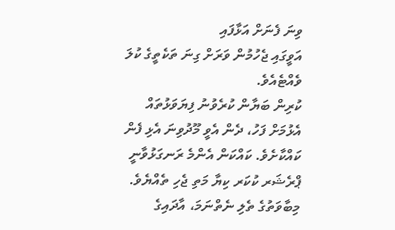ވިނަ ފެނަށް އަޅާފައި
އަވީގައި ޖެހުމުން ވަރަށް ގިނަ ތަކެތީގެ ކުލަ ވެއްޓެއެވެ.
ކުރިން ބަޔާން ކުރެވުނު ފިޔަވަޅުތައް އެޅުމަށް ފަހު، ދެން އެވީ މޫދުވިނަ އެޅި ފެން ކައްކާށެވެ. ކައްކަން އެންމެ ރަނގަޅުވާނީ ޕްރެޝަރ ކުކަރ ކިޔާ މަތި ޖެހި ތެއްޔެވެ. މިބާވަތުގެ ތެލި ނެތްނަމަ، އާދައިގެ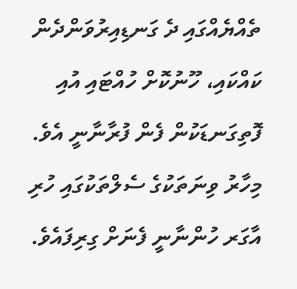ތެއްޔެއްގައި ދެ ގަނޑިއިރުވަންދެން ކައްކައި، ހޫނުކޮށް ހުއްޓައި އުއި ފޮތިގަނޑަކުން ފެން ފުރާނާނީ އެވެ. މިހާރު ވިނަތަކުގެ ސެލްތަކުގައި ހުރި އާގަރ ހުންނާނީ ފެނަށް ގިރިފައެވެ.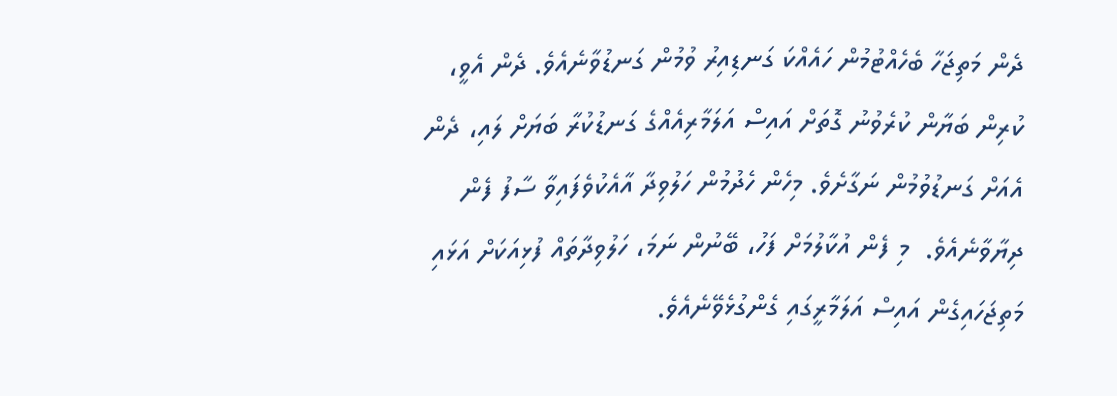ދެން މަތިޖަހާ ބެހެއްޓުމުން ހައެއްކަ ގަނޑިއިރު ވުމުން ގަނޑުވާނެއެވެ. ދެން އެވީ، ކުރިން ބަޔާން ކުރެވުނު ގޮތަށް އައިސް އަލަމާރިއެއްގެ ގަނޑުކުރާ ބަޔަށް ލައި، ދެން އެއަށް ގަނޑުވުމުން ނަގާށެވެ. މިހެން ހެދުމުން ހަލުވިދާ އާއެކުވެފައިވާ ސާފު ފެން ދިޔާވާނެއެވެ.  މި ފެން އުކާލުމަށް ފަހު، ބޭނުން ނަމަ، ހަލުވިދާތައް ފުޅިއަކަށް އަޅައި މަތިޖަހައިގެން އައިސް އަލަމާރީގައި ގެންގުޅެވޭނެއެވެ.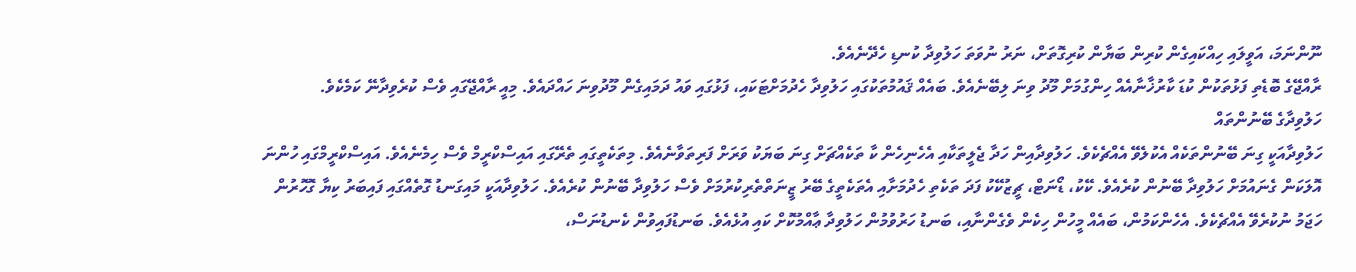ނޫންނަމަ، އަވީލައި ހިއްކައިގެން ކުރިން ބަޔާން ކުރިގޮތަށް، ނަރު ނުވަތަ ހަލުވިދާ ކުނޑި ހެދޭނެއެވެ.
ރާއްޖޭގެ ބޮޑެތި ފަޅުތަކުން ކުޑަ ކާރުޚާނާއެއް ހިންގުމަށް މޫދު ވިނަ ލިބޭނެއެވެ. ބައެއް ޤައުމުތަކުގައި ހަލުވިދާ ހެދުމަށްޓަކައި، ފަޅުގައި ވައު ދަމައިގެން މޫދުވިނަ ހައްދައެވެ. މިއީ ރާއްޖޭގައި ވެސް ކުރެވިދާނޭ ކަމެކެވެ.
ހަލުވިދާގެ ބޭނުންތައް
ހަލުވިދާއަކީ ގިނަ ބޭނުންތަކެއް އެކުލެވޭ އެއްޗެކެވެ. ހަލުވިދާއިން ހަދާ ޖެލީތަކާއި އެހެނިހެން ކާ ތަކެއްޗަށް ގިނަ ބަޔަކު ވަރަށް ފަރިތަވާނެއެވެ. މިތަކެތީގައި ތެރޭގައި އައިސްކްރީމް ވެސް ހިމެނެއެވެ. އައިސްކްރީމްގައި ހުންނަ އޮލަކަން ގެނައުމަށް ހަލުވިދާ ބޭނުން ކުރެއެވެ. ކޭކު، ޑޯނަޓް، ޗީޒުކޭކު ފަދަ ތަކެތި ހެދުމަށާއި އެތަކެތީގެ ބޭރު ޒީނަތްތެރިކުރުމަށް ވެސް ހަލުވިދާ ބޭނުން ކުރެއެވެ. ހަލުވިދާއަކީ މައިގަނޑު ގޮތެއްގައި ފައިބަރު ކިޔާ ގޮހޮރުން ހަޖަމު ނުކުރެވޭ އެއްޗެކެވެ. އެހެންކަމުން، ބައެއް މީހުން ހިކެން ވެގެންނާއި، ބަނޑު ހަރުވުމުން ހަލުވިދާ ޢާއްމުކޮށް ކައި އުޅެއެވެ. ބަނޑުފައިވުން ކެނޑުނަސް،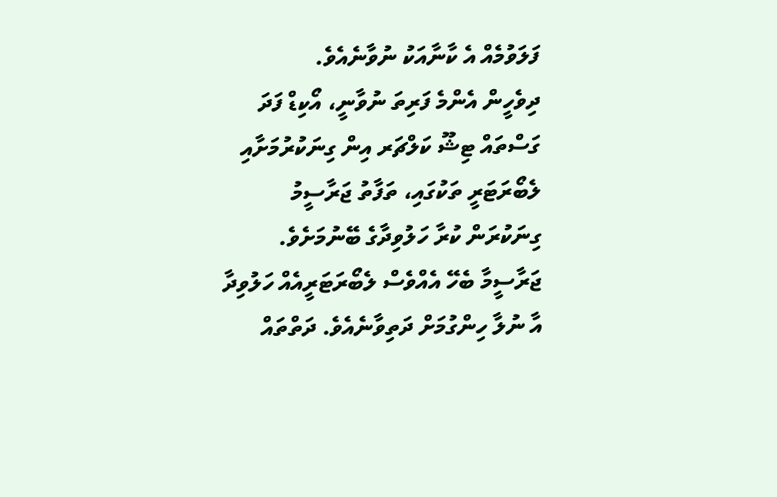ފަލަވުމެއް އެ ކާނާއަކު ނުވާނެއެވެ.
ދިވެހީން އެންމެ ފަރިތަ ނުވާނީ، އޯކިޑް ފަދަ ގަސްތައް ޓިޝޫ ކަލްޗަރ އިން ގިނަކުރުމަށާއި ލެބޯރަޓަރީ ތަކުގައި، ތަފާތު ޖަރާސީމު ގިނަކުރަން ކުރާ ހަލުވިދާގެ ބޭނުމަށެވެ. ޖަރާސީމާ ބެހޭ އެއްވެސް ލެބޯރަޓަރީއެއް ހަލުވިދާ އާ ނުލާ ހިންގުމަށް ދަތިވާނެއެވެ. ދަތްތައް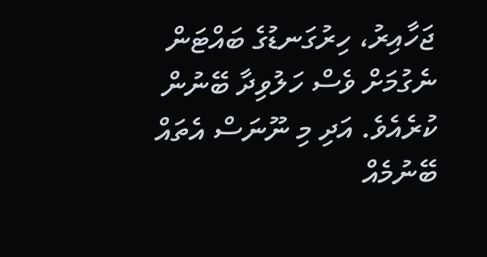ޖަހާއިރު، ހިރުގަނޑުގެ ބައްޓަން ނެގުމަށް ވެސް ހަލުވިދާ ބޭނުން ކުރެއެވެ. އަދި މި ނޫނަސް އެތައް ބޭނުމެއް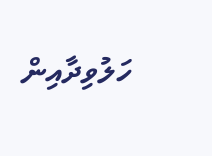ހަލުވިދާއިން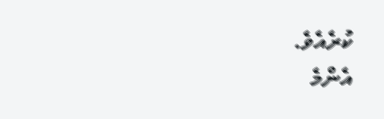ކުރެއެވެ.
އެންމެ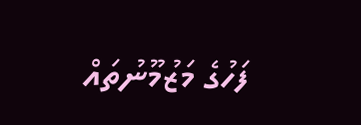ފަހުގެ މަޒުމޫނުތައް